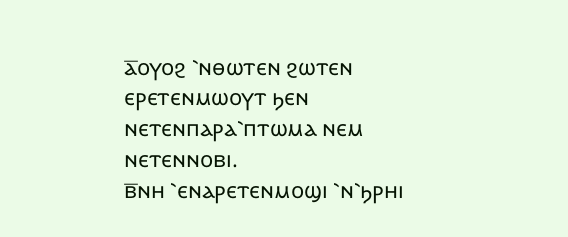ⲁ̅ⲟⲩⲟϩ ⳿ⲛⲑⲱⲧⲉⲛ ϩⲱⲧⲉⲛ ⲉⲣⲉⲧⲉⲛⲙⲱⲟⲩⲧ ϧⲉⲛ ⲛⲉⲧⲉⲛⲡⲁⲣⲁ⳿ⲡⲧⲱⲙⲁ ⲛⲉⲙ ⲛⲉⲧⲉⲛⲛⲟⲃⲓ.
ⲃ̅ⲛⲏ ⳿ⲉⲛⲁⲣⲉⲧⲉⲛⲙⲟϣⲓ ⳿ⲛ⳿ϧⲣⲏⲓ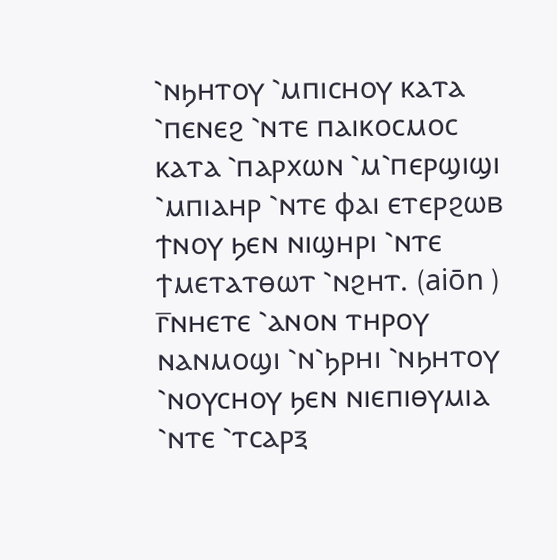⳿ⲛϧⲏⲧⲟⲩ ⳿ⲙⲡⲓⲥⲏⲟⲩ ⲕⲁⲧⲁ ⳿ⲡⲉⲛⲉϩ ⳿ⲛⲧⲉ ⲡⲁⲓⲕⲟⲥⲙⲟⲥ ⲕⲁⲧⲁ ⳿ⲡⲁⲣⲭⲱⲛ ⳿ⲙ⳿ⲡⲉⲣϣⲓϣⲓ ⳿ⲙⲡⲓⲁⲏⲣ ⳿ⲛⲧⲉ ⲫⲁⲓ ⲉⲧⲉⲣϩⲱⲃ ϯⲛⲟⲩ ϧⲉⲛ ⲛⲓϣⲏⲣⲓ ⳿ⲛⲧⲉ ϯⲙⲉⲧⲁⲧⲑⲱⲧ ⳿ⲛϩⲏⲧ. (aiōn )
ⲅ̅ⲛⲏⲉⲧⲉ ⳿ⲁⲛⲟⲛ ⲧⲏⲣⲟⲩ ⲛⲁⲛⲙⲟϣⲓ ⳿ⲛ⳿ϧⲣⲏⲓ ⳿ⲛϧⲏⲧⲟⲩ ⳿ⲛⲟⲩⲥⲏⲟⲩ ϧⲉⲛ ⲛⲓⲉⲡⲓⲑⲩⲙⲓⲁ ⳿ⲛⲧⲉ ⳿ⲧⲥⲁⲣⲝ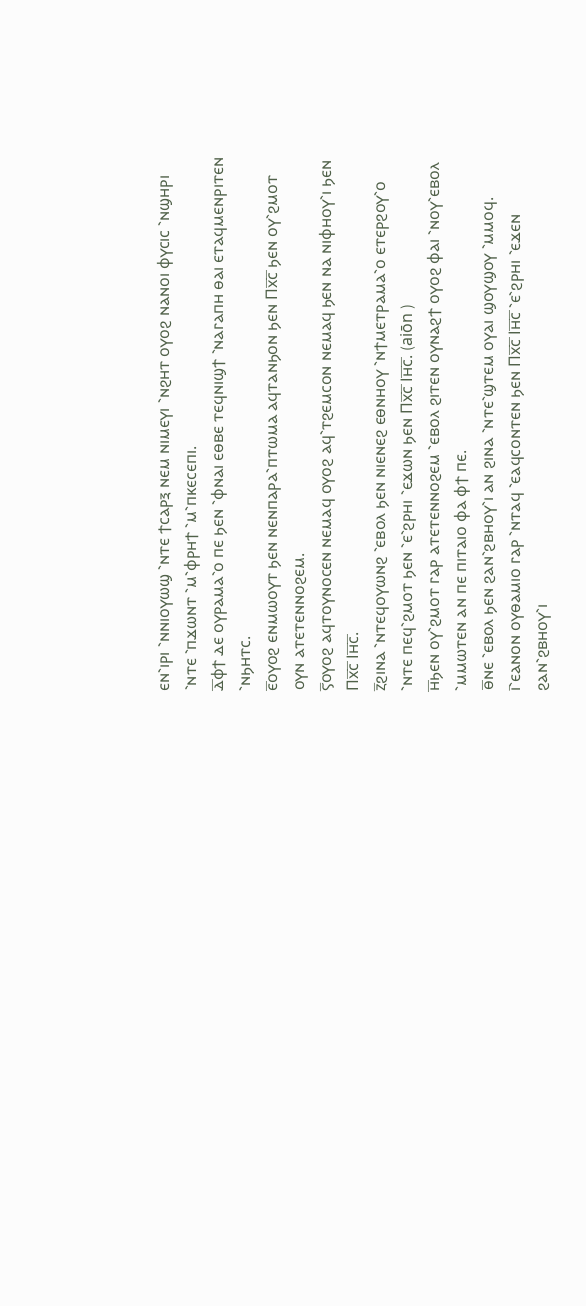ⲉⲛ⳿ⲓⲣⲓ ⳿ⲛⲛⲓⲟⲩⲱϣ ⳿ⲛⲧⲉ ϯⲥⲁⲣⲝ ⲛⲉⲙ ⲛⲓⲙⲉⲩⲓ ⳿ⲛϩⲏⲧ ⲟⲩⲟϩ ⲛⲁⲛⲟⲓ ⲫⲩⲥⲓⲥ ⳿ⲛϣⲏⲣⲓ ⳿ⲛⲧⲉ ⳿ⲡϫⲱⲛⲧ ⳿ⲙ⳿ⲫⲣⲏϯ ⳿ⲙ⳿ⲡⲕⲉⲥⲉⲡⲓ.
ⲇ̅ⲫϯ ⲇⲉ ⲟⲩⲣⲁⲙⲁ⳿ⲟ ⲡⲉ ϧⲉⲛ ⳿ⲫⲛⲁⲓ ⲉⲑⲃⲉ ⲧⲉϥⲛⲓϣϯ ⳿ⲛⲁⲅⲁⲡⲏ ⲑⲁⲓ ⲉⲧⲁϥⲙⲉⲛⲣⲓⲧⲉⲛ ⳿ⲛϧⲏⲧⲥ.
ⲉ̅ⲟⲩⲟϩ ⲉⲛⲙⲱⲟⲩⲧ ϧⲉⲛ ⲛⲉⲛⲡⲁⲣⲁ⳿ⲡⲧⲱⲙⲁ ⲁϥⲧⲁⲛϧⲟⲛ ϧⲉⲛ Ⲡⲭ̅ⲥ̅ ϧⲉⲛ ⲟⲩ⳿ϩⲙⲟⲧ ⲟⲩⲛ ⲁⲧⲉⲧⲉⲛⲛⲟϩⲉⲙ.
ⲋ̅ⲟⲩⲟϩ ⲁϥⲧⲟⲩⲛⲟⲥⲉⲛ ⲛⲉⲙⲁϥ ⲟⲩⲟϩ ⲁϥ⳿ⲧϩⲉⲙⲥⲟⲛ ⲛⲉⲙⲁϥ ϧⲉⲛ ⲛⲁ ⲛⲓⲫⲏⲟⲩ⳿ⲓ ϧⲉⲛ Ⲡⲭ̅ⲥ̅ Ⲓⲏ̅ⲥ̅.
ⲍ̅ϩⲓⲛⲁ ⳿ⲛⲧⲉϥⲟⲩⲱⲛϩ ⳿ⲉⲃⲟⲗ ϧⲉⲛ ⲛⲓⲉⲛⲉϩ ⲉⲑⲛⲏⲟⲩ ⳿ⲛϯⲙⲉⲧⲣⲁⲙⲁ⳿ⲟ ⲉⲧⲉⲣϩⲟⲩ⳿ⲟ ⳿ⲛⲧⲉ ⲡⲉϥ⳿ϩⲙⲟⲧ ϧⲉⲛ ⳿ⲉ⳿ϩⲣⲏⲓ ⳿ⲉϫⲱⲛ ϧⲉⲛ Ⲡⲭ̅ⲥ̅ Ⲓⲏ̅ⲥ̅. (aiōn )
ⲏ̅ϧⲉⲛ ⲟⲩ⳿ϩⲙⲟⲧ ⲅⲁⲣ ⲁⲧⲉⲧⲉⲛⲛⲟϩⲉⲙ ⳿ⲉⲃⲟⲗ ϩⲓⲧⲉⲛ ⲟⲩⲛⲁϩϯ ⲟⲩⲟϩ ⲫⲁⲓ ⳿ⲛⲟⲩ⳿ⲉⲃⲟⲗ ⳿ⲙⲙⲱⲧⲉⲛ ⲁⲛ ⲡⲉ ⲡⲓⲧⲁⲓⲟ ⲫⲁ ⲫϯ ⲡⲉ.
ⲑ̅ⲛⲉ ⳿ⲉⲃⲟⲗ ϧⲉⲛ ϩⲁⲛ⳿ϩⲃⲏⲟⲩ⳿ⲓ ⲁⲛ ϩⲓⲛⲁ ⳿ⲛⲧⲉ⳿ϣⲧⲉⲙ ⲟⲩⲁⲓ ϣⲟⲩϣⲟⲩ ⳿ⲙⲙⲟϥ.
ⲓ̅⳿ⲉⲁⲛⲟⲛ ⲟⲩⲑⲁⲙⲓⲟ ⲅⲁⲣ ⳿ⲛⲧⲁϥ ⳿ⲉⲁϥⲥⲟⲛⲧⲉⲛ ϧⲉⲛ Ⲡⲭ̅ⲥ̅ Ⲓⲏ̅ⲥ̅ ⳿ⲉ⳿ϩⲣⲏⲓ ⳿ⲉϫⲉⲛ ϩⲁⲛ⳿ϩⲃⲏⲟⲩ⳿ⲓ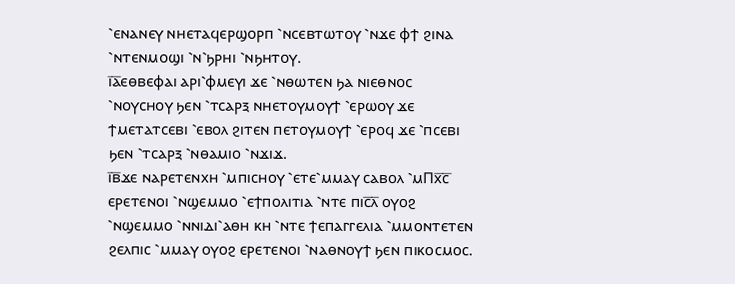⳿ⲉⲛⲁⲛⲉⲩ ⲛⲏⲉⲧⲁϥⲉⲣϣⲟⲣⲡ ⳿ⲛⲥⲉⲃⲧⲱⲧⲟⲩ ⳿ⲛϫⲉ ⲫϯ ϩⲓⲛⲁ ⳿ⲛⲧⲉⲛⲙⲟϣⲓ ⳿ⲛ⳿ϧⲣⲏⲓ ⳿ⲛϧⲏⲧⲟⲩ.
ⲓ̅ⲁ̅ⲉⲑⲃⲉⲫⲁⲓ ⲁⲣⲓ⳿ⲫⲙⲉⲩⲓ ϫⲉ ⳿ⲛⲑⲱⲧⲉⲛ ϧⲁ ⲛⲓⲉⲑⲛⲟⲥ ⳿ⲛⲟⲩⲥⲏⲟⲩ ϧⲉⲛ ⳿ⲧⲥⲁⲣⲝ ⲛⲏⲉⲧⲟⲩⲙⲟⲩϯ ⳿ⲉⲣⲱⲟⲩ ϫⲉ ϯⲙⲉⲧⲁⲧⲥⲉⲃⲓ ⳿ⲉⲃⲟⲗ ϩⲓⲧⲉⲛ ⲡⲉⲧⲟⲩⲙⲟⲩϯ ⳿ⲉⲣⲟϥ ϫⲉ ⳿ⲡⲥⲉⲃⲓ ϧⲉⲛ ⳿ⲧⲥⲁⲣⲝ ⳿ⲛⲑⲁⲙⲓⲟ ⳿ⲛϫⲓϫ.
ⲓ̅ⲃ̅ϫⲉ ⲛⲁⲣⲉⲧⲉⲛⲭⲏ ⳿ⲙⲡⲓⲥⲏⲟⲩ ⳿ⲉⲧⲉ⳿ⲙⲙⲁⲩ ⲥⲁⲃⲟⲗ ⳿ⲙⲠⲭ̅ⲥ̅ ⲉⲣⲉⲧⲉⲛⲟⲓ ⳿ⲛϣⲉⲙⲙⲟ ⳿ⲉϯⲡⲟⲗⲓⲧⲓⲁ ⳿ⲛⲧⲉ ⲡⲓⲥ̅ⲗ̅ ⲟⲩⲟϩ ⳿ⲛϣⲉⲙⲙⲟ ⳿ⲛⲛⲓⲇⲓ⳿ⲁⲑⲏ ⲕⲏ ⳿ⲛⲧⲉ ϯⲉⲡⲁⲅⲅⲉⲗⲓⲁ ⳿ⲙⲙⲟⲛⲧⲉⲧⲉⲛ ϩⲉⲗⲡⲓⲥ ⳿ⲙⲙⲁⲩ ⲟⲩⲟϩ ⲉⲣⲉⲧⲉⲛⲟⲓ ⳿ⲛⲁⲑⲛⲟⲩϯ ϧⲉⲛ ⲡⲓⲕⲟⲥⲙⲟⲥ.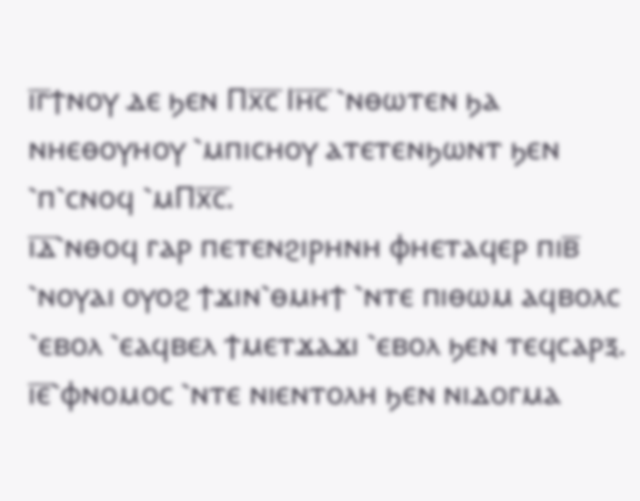ⲓ̅ⲅ̅ϯⲛⲟⲩ ⲇⲉ ϧⲉⲛ Ⲡⲭ̅ⲥ̅ Ⲓⲏ̅ⲥ̅ ⳿ⲛⲑⲱⲧⲉⲛ ϧⲁ ⲛⲏⲉⲑⲟⲩⲏⲟⲩ ⳿ⲙⲡⲓⲥⲏⲟⲩ ⲁⲧⲉⲧⲉⲛϧⲱⲛⲧ ϧⲉⲛ ⳿ⲡ⳿ⲥⲛⲟϥ ⳿ⲙⲠⲭ̅ⲥ̅.
ⲓ̅ⲇ̅⳿ⲛⲑⲟϥ ⲅⲁⲣ ⲡⲉⲧⲉⲛϩⲓⲣⲏⲛⲏ ⲫⲏⲉⲧⲁϥⲉⲣ ⲡⲓⲃ̅ ⳿ⲛⲟⲩⲁⲓ ⲟⲩⲟϩ ϯϫⲓⲛ⳿ⲑⲙⲏϯ ⳿ⲛⲧⲉ ⲡⲓⲑⲱⲙ ⲁϥⲃⲟⲗⲥ ⳿ⲉⲃⲟⲗ ⳿ⲉⲁϥⲃⲉⲗ ϯⲙⲉⲧϫⲁϫⲓ ⳿ⲉⲃⲟⲗ ϧⲉⲛ ⲧⲉϥⲥⲁⲣⲝ.
ⲓ̅ⲉ̅⳿ⲫⲛⲟⲙⲟⲥ ⳿ⲛⲧⲉ ⲛⲓⲉⲛⲧⲟⲗⲏ ϧⲉⲛ ⲛⲓⲇⲟⲅⲙⲁ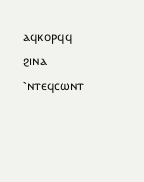ⲁϥⲕⲟⲣϥϥ ϩⲓⲛⲁ ⳿ⲛⲧⲉϥⲥⲱⲛⲧ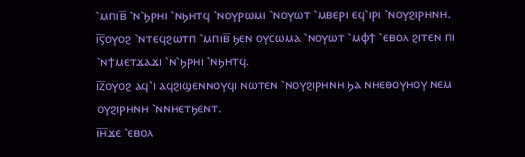⳿ⲙⲡⲓⲃ̅ ⳿ⲛ⳿ϧⲣⲏⲓ ⳿ⲛϧⲏⲧϥ ⳿ⲛⲟⲩⲣⲱⲙⲓ ⳿ⲛⲟⲩⲱⲧ ⳿ⲙⲃⲉⲣⲓ ⲉϥ⳿ⲓⲣⲓ ⳿ⲛⲟⲩϩⲓⲣⲏⲛⲏ.
ⲓ̅ⲋ̅ⲟⲩⲟϩ ⳿ⲛⲧⲉϥϩⲱⲧⲡ ⳿ⲙⲡⲓⲃ̅ ϧⲉⲛ ⲟⲩⲥⲱⲙⲁ ⳿ⲛⲟⲩⲱⲧ ⳿ⲙⲫϯ ⳿ⲉⲃⲟⲗ ϩⲓⲧⲉⲛ ⲡⲓ ⳿ⲛϯⲙⲉⲧϫⲁϫⲓ ⳿ⲛ⳿ϧⲣⲏⲓ ⳿ⲛϧⲏⲧϥ.
ⲓ̅ⲍ̅ⲟⲩⲟϩ ⲁϥ⳿ⲓ ⲁϥϩⲓϣⲉⲛⲛⲟⲩϥⲓ ⲛⲱⲧⲉⲛ ⳿ⲛⲟⲩϩⲓⲣⲏⲛⲏ ϧⲁ ⲛⲏⲉⲑⲟⲩⲏⲟⲩ ⲛⲉⲙ ⲟⲩϩⲓⲣⲏⲛⲏ ⳿ⲛⲛⲏⲉⲧϧⲉⲛⲧ.
ⲓ̅ⲏ̅ϫⲉ ⳿ⲉⲃⲟⲗ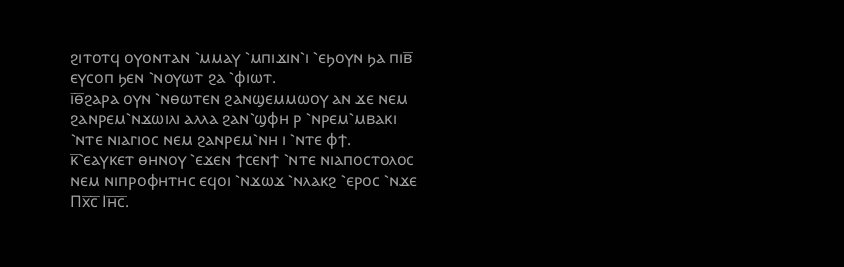ϩⲓⲧⲟⲧϥ ⲟⲩⲟⲛⲧⲁⲛ ⳿ⲙⲙⲁⲩ ⳿ⲙⲡⲓϫⲓⲛ⳿ⲓ ⳿ⲉϧⲟⲩⲛ ϧⲁ ⲡⲓⲃ̅ ⲉⲩⲥⲟⲡ ϧⲉⲛ ⳿ⲛⲟⲩⲱⲧ ϩⲁ ⳿ⲫⲓⲱⲧ.
ⲓ̅ⲑ̅ϩⲁⲣⲁ ⲟⲩⲛ ⳿ⲛⲑⲱⲧⲉⲛ ϩⲁⲛϣⲉⲙⲙⲱⲟⲩ ⲁⲛ ϫⲉ ⲛⲉⲙ ϩⲁⲛⲣⲉⲙ⳿ⲛϫⲱⲓⲗⲓ ⲁⲗⲗⲁ ϩⲁⲛ⳿ϣⲫⲏ ⲣ ⳿ⲛⲣⲉⲙ⳿ⲙⲃⲁⲕⲓ ⳿ⲛⲧⲉ ⲛⲓⲁⲅⲓⲟⲥ ⲛⲉⲙ ϩⲁⲛⲣⲉⲙ⳿ⲛⲏ ⲓ ⳿ⲛⲧⲉ ⲫϯ.
ⲕ̅⳿ⲉⲁⲩⲕⲉⲧ ⲑⲏⲛⲟⲩ ⳿ⲉϫⲉⲛ ϯⲥⲉⲛϯ ⳿ⲛⲧⲉ ⲛⲓⲁⲡⲟⲥⲧⲟⲗⲟⲥ ⲛⲉⲙ ⲛⲓⲡⲣⲟⲫⲏⲧⲏⲥ ⲉϥⲟⲓ ⳿ⲛϫⲱϫ ⳿ⲛⲗⲁⲕϩ ⳿ⲉⲣⲟⲥ ⳿ⲛϫⲉ Ⲡⲭ̅ⲥ̅ Ⲓⲏ̅ⲥ̅.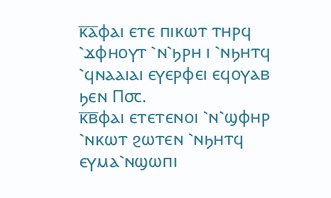ⲕ̅ⲁ̅ⲫⲁⲓ ⲉⲧⲉ ⲡⲓⲕⲱⲧ ⲧⲏⲣϥ ⳿ϫⲫⲏⲟⲩⲧ ⳿ⲛ⳿ϧⲣⲏ ⲓ ⳿ⲛϧⲏⲧϥ ⳿ϥⲛⲁⲁⲓⲁⲓ ⲉⲩⲉⲣⲫⲉⲓ ⲉϥⲟⲩⲁⲃ ϧⲉⲛ Ⲡ⳪.
ⲕ̅ⲃ̅ⲫⲁⲓ ⲉⲧⲉⲧⲉⲛⲟⲓ ⳿ⲛ⳿ϣⲫⲏⲣ ⳿ⲛⲕⲱⲧ ϩⲱⲧⲉⲛ ⳿ⲛϧⲏⲧϥ ⲉⲩⲙⲁ⳿ⲛϣⲱⲡⲓ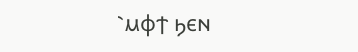⳿ⲙⲫϯ ϧⲉⲛ